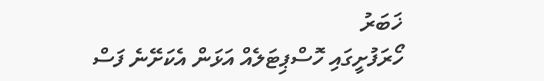ޚަބަރު
ހޯރަފުށީގައި ހޮސްޕިޓަލެއް އަޅަން އެކަށޭނެ ފަސް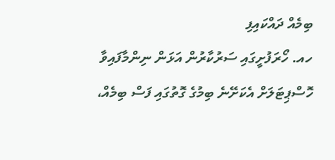ބިމެއް ދައްކައިފި
ހއ. ހޯރަފުށީގައި ސަރުކާރުން އަޅަން ނިންމާފައިވާ ހޮސްޕިޓަލަށް އެކަށޭނެ ބިމުގެ ގޮތުގައި ފަސް ބިމެއް،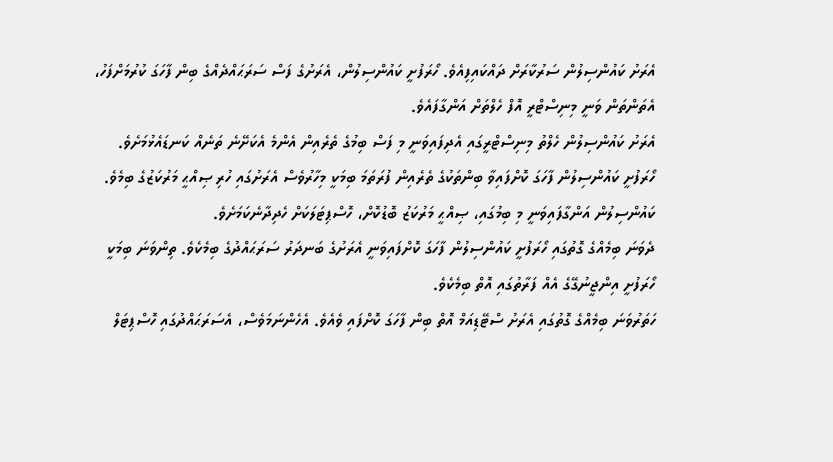އެރަށު ކައުންސިލުން ސަރުކާރަށް ދައްކައިފިއެވެ. ހޯރަފުށީ ކައުންސިލުން، އެރަށުގެ ފަސް ސަރަޙައްދެއްގެ ބިން ފާހަގަ ކުރުމަށްފަހު، އެތަންތަން ވަނީ މިނިސްޓްރީ އޮފް ހެލްތަށް އަންގާފައެވެ.
އެރަށު ކައުންސިލުން ހެލްތު މިނިސްޓްރީގައި އެދިފައިވަނީ މި ފަސް ބިމުގެ ތެރެއިން އެންމެ އެކަށޭނެ ތަނެއް ކަނޑައެޅުމަށެވެ.
ހޯރަފުށީ ކައުންސިލުން ފާހަގަ ކޮށްފައިވާ ބިންތަކުގެ ތެރެއިން ފުރަތަމަ ބިމަކީ މިހާރުވެސް އެރަށުގައި ހުރި ޞިއްޙީ މަރުކަޒުގެ ބިމެވެ. ކައުންސިލުން އަންގާފައިވަނީ މި ބިމުގައި، ޞިއްޙީ މަރުކަޒު ބޮޑުކޮށް، ހޮސްޕިޓަލަކަށް ހެދިދާނެކަމަށެވެ.
ދެވަނަ ބިމެއްގެ ގޮތުގައި ހޯރަފުށީ ކައުންސިލުން ފާހަގަ ކޮށްފައިވަނީ އެރަށުގެ ބަނދަރު ސަރަޙައްދުގެ ބިމެކެވެ. ތިންވަނަ ބިމަކީ ހޯރަފުށީ އިންޖީނުގޭގެ އެއް ފަރާތުގައި އޮތް ބިމެކެވެ.
ހަތަރުވަނަ ބިމެއްގެ ގޮތުގައި އެރަށު ސްޓޭޑިއަމް އޮތް ބިން ފާހަގަ ކޮށްފައި ވެއެވެ. އެހެންނަމަވެސް، އެސަރަޙައްދުގައި ހޮސްޕިޓަލް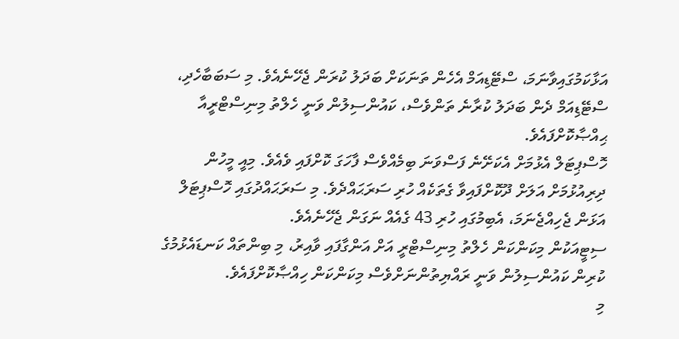އަޅާކަމުގައިވާނަމަ، ސްޓޭޑިއަމް އެހެން ތަނަކަށް ބަދަލު ކުރަން ޖެހޭނެއެވެ. މި ސަބަބާހެދި، ސްޓޭޑިއަމް ދެން ބަދަލު ކުރާނެ ތަންވެސް، ކައުންސިލުން ވަނީ ހެލްތު މިނިސްޓްރީއާ ޙިއްޞާކޮށްފައެވެ.
ހޮސްޕިޓަލް އެޅުމަށް އެކަށޭނެ ފަސްވަނަ ބިމެއްވެސް ފާހަގަ ކޮށްފައި ވެއެވެ. މިއީ މީހުން ދިރިއުޅުމަށް އަލަށް ދޫކޮށްފައިވާ ގެތަކެއް ހުރި ސަރަޙައްދެވެ. މި ސަރަޙައްދުގައި ހޮސްޕިޓަލް އަޅަން ޖެހިއްޖެނަމަ، އެބިމުގައި ހުރި 43 ގެއެއް ނަގަން ޖެހޭނެއެވެ.
ސިޓީއަކުން މިކަންކަން ހެލްތު މިނިސްޓްރީ އަށް އަންގާފައި ވާއިރު، މި ބިންތައް ކަނޑައެޅުމުގެ ކުރިން ކައުންސިލުން ވަނީ ރައްޔިތުންނަށްވެސް މިކަންކަން ހިއްޞާކޮށްފައެވެ.
މި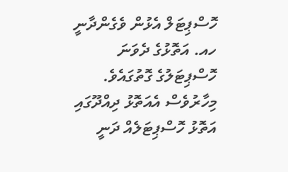ހޮސްޕިޓަލް އެޅުން ވެގެންދާނީ ހއ. އަތޮޅުގެ ދެވަނަ ހޮސްޕިޓަލުގެ ގޮތުގައެވެ. މިހާރުވެސް އެއަތޮޅު ދިއްދޫގައި އަތޮޅު ހޮސްޕިޓަލެއް ދަނީ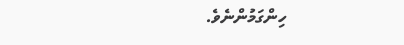ހިންގަމުންނެވެ.